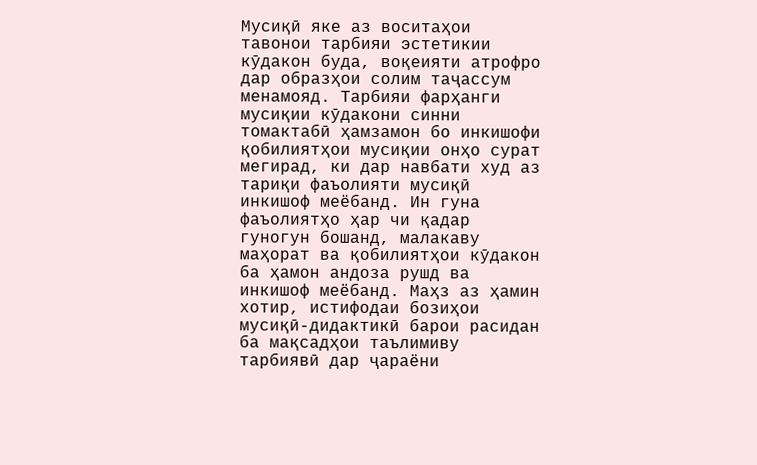Мусиқӣ яке аз воситаҳои тавонои тарбияи эстетикии кӯдакон буда, воқеияти атрофро дар образҳои солим таҷассум менамояд. Тарбияи фарҳанги мусиқии кӯдакони синни томактабӣ ҳамзамон бо инкишофи қобилиятҳои мусиқии онҳо сурат мегирад, ки дар навбати худ аз тариқи фаъолияти мусиқӣ инкишоф меёбанд. Ин гуна фаъолиятҳо ҳар чи қадар гуногун бошанд, малакаву маҳорат ва қобилиятҳои кӯдакон ба ҳамон андоза рушд ва инкишоф меёбанд. Маҳз аз ҳамин хотир, истифодаи бозиҳои мусиқӣ-дидактикӣ барои расидан ба мақсадҳои таълимиву тарбиявӣ дар ҷараёни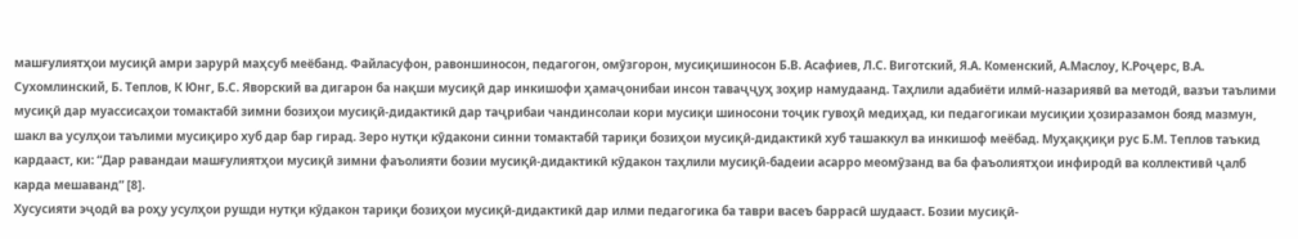машғулиятҳои мусиқӣ амри зарурӣ маҳсуб меёбанд. Файласуфон, равоншиносон, педагогон, омӯзгорон, мусиқишиносон Б.В. Асафиев, Л.С. Виготский, Я.А. Коменский, А.Маслоу, К.Роҷерс, В.А. Сухомлинский, Б. Теплов, К Юнг, Б.С. Яворский ва дигарон ба нақши мусиқӣ дар инкишофи ҳамаҷонибаи инсон таваҷҷуҳ зоҳир намудаанд. Таҳлили адабиёти илмӣ-назариявӣ ва методӣ, вазъи таълими мусиқӣ дар муассисаҳои томактабӣ зимни бозиҳои мусиқӣ-дидактикӣ дар таҷрибаи чандинсолаи кори мусиқи шиносони тоҷик гувоҳӣ медиҳад, ки педагогикаи мусиқии ҳозиразамон бояд мазмун, шакл ва усулҳои таълими мусиқиро хуб дар бар гирад. Зеро нутқи кӯдакони синни томактабӣ тариқи бозиҳои мусиқӣ-дидактикӣ хуб ташаккул ва инкишоф меёбад. Муҳаққиқи рус Б.М. Теплов таъкид кардааст, ки: “Дар равандаи машғулиятҳои мусиқӣ зимни фаъолияти бозии мусиқӣ-дидактикӣ кӯдакон таҳлили мусиқӣ-бадеии асарро меомӯзанд ва ба фаъолиятҳои инфиродӣ ва коллективӣ ҷалб карда мешаванд” [8].
Хусусияти эҷодӣ ва роҳу усулҳои рушди нутқи кӯдакон тариқи бозиҳои мусиқӣ-дидактикӣ дар илми педагогика ба таври васеъ баррасӣ шудааст. Бозии мусиқӣ-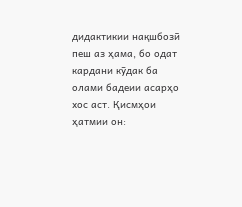дидактикии нақшбозӣ пеш аз ҳама, бо одат кардани кӯдак ба олами бадеии асарҳо хос аст. Қисмҳои ҳатмии он: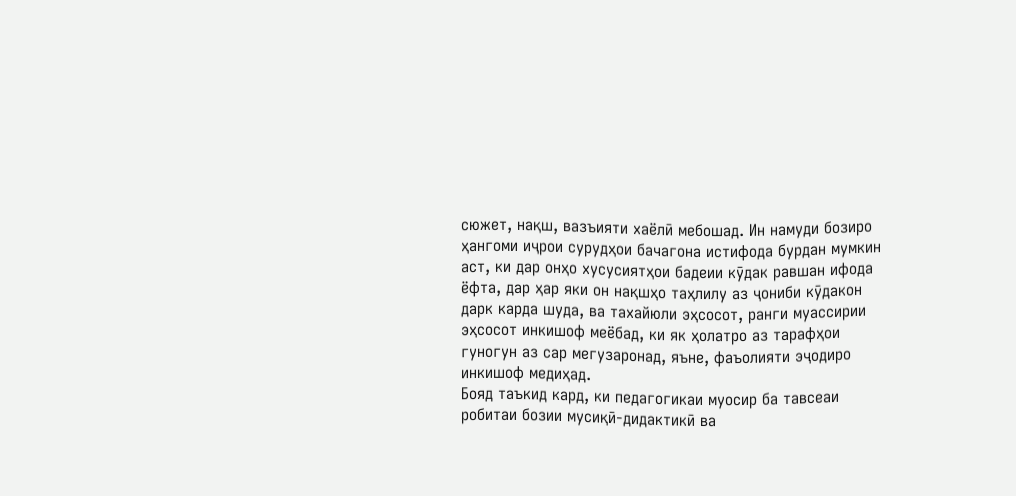сюжет, нақш, вазъияти хаёлӣ мебошад. Ин намуди бозиро ҳангоми иҷрои сурудҳои бачагона истифода бурдан мумкин аст, ки дар онҳо хусусиятҳои бадеии кӯдак равшан ифода ёфта, дар ҳар яки он нақшҳо таҳлилу аз ҷониби кӯдакон дарк карда шуда, ва тахайюли эҳсосот, ранги муассирии эҳсосот инкишоф меёбад, ки як ҳолатро аз тарафҳои гуногун аз сар мегузаронад, яъне, фаъолияти эҷодиро инкишоф медиҳад.
Бояд таъкид кард, ки педагогикаи муосир ба тавсеаи робитаи бозии мусиқӣ-дидактикӣ ва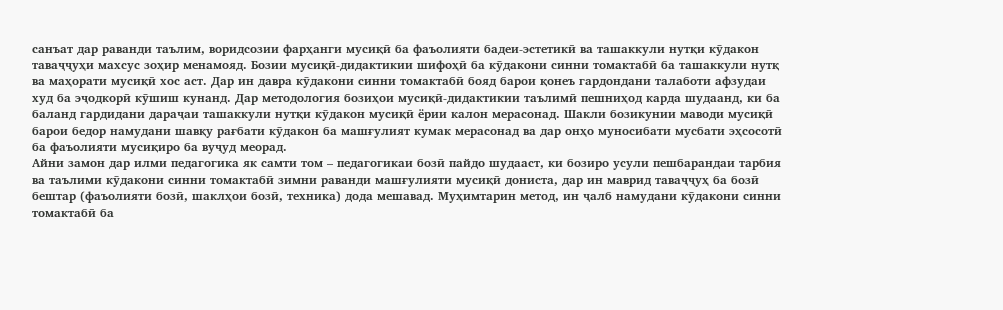санъат дар раванди таълим, воридсозии фарҳанги мусиқӣ ба фаъолияти бадеи-эстетикӣ ва ташаккули нутқи кӯдакон таваҷҷуҳи махсус зоҳир менамояд. Бозии мусиқӣ-дидактикии шифоҳӣ ба кӯдакони синни томактабӣ ба ташаккули нутқ ва маҳорати мусиқӣ хос аст. Дар ин давра кӯдакони синни томактабӣ бояд барои қонеъ гардондани талаботи афзудаи худ ба эҷодкорӣ кӯшиш кунанд. Дар методология бозиҳои мусиқӣ-дидактикии таълимӣ пешниҳод карда шудаанд, ки ба баланд гардидани дараҷаи ташаккули нутқи кӯдакон мусиқӣ ёрии калон мерасонад. Шакли бозикунии маводи мусиқӣ барои бедор намудани шавқу рағбати кӯдакон ба машғулият кумак мерасонад ва дар онҳо муносибати мусбати эҳсосотӣ ба фаъолияти мусиқиро ба вуҷуд меорад.
Айни замон дар илми педагогика як самти том – педагогикаи бозӣ пайдо шудааст, ки бозиро усули пешбарандаи тарбия ва таълими кӯдакони синни томактабӣ зимни раванди машғулияти мусиқӣ дониста, дар ин маврид таваҷҷуҳ ба бозӣ бештар (фаъолияти бозӣ, шаклҳои бозӣ, техника) дода мешавад. Муҳимтарин метод, ин ҷалб намудани кӯдакони синни томактабӣ ба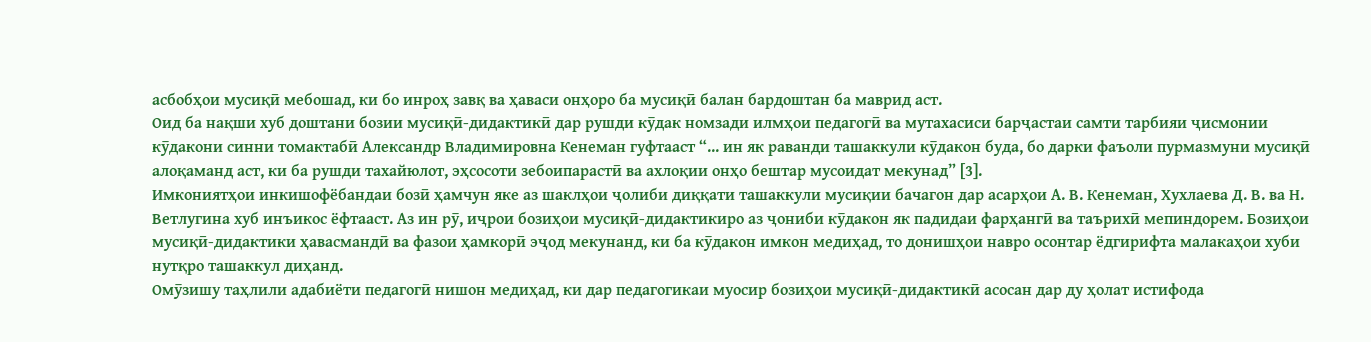асбобҳои мусиқӣ мебошад, ки бо инроҳ завқ ва ҳаваси онҳоро ба мусиқӣ балан бардоштан ба маврид аст.
Оид ба нақши хуб доштани бозии мусиқӣ-дидактикӣ дар рушди кӯдак номзади илмҳои педагогӣ ва мутахасиси барҷастаи самти тарбияи ҷисмонии кӯдакони синни томактабӣ Александр Владимировна Кенеман гуфтааст “... ин як раванди ташаккули кӯдакон буда, бо дарки фаъоли пурмазмуни мусиқӣ алоқаманд аст, ки ба рушди тахайюлот, эҳсосоти зебоипарастӣ ва ахлоқии онҳо бештар мусоидат мекунад” [3].
Имкониятҳои инкишофёбандаи бозӣ ҳамчун яке аз шаклҳои ҷолиби диққати ташаккули мусиқии бачагон дар асарҳои А. В. Кенеман, Хухлаева Д. В. ва Н. Ветлугина хуб инъикос ёфтааст. Аз ин рӯ, иҷрои бозиҳои мусиқӣ-дидактикиро аз ҷониби кӯдакон як падидаи фарҳангӣ ва таърихӣ мепиндорем. Бозиҳои мусиқӣ-дидактики ҳавасмандӣ ва фазои ҳамкорӣ эҷод мекунанд, ки ба кӯдакон имкон медиҳад, то донишҳои навро осонтар ёдгирифта малакаҳои хуби нутқро ташаккул диҳанд.
Омӯзишу таҳлили адабиёти педагогӣ нишон медиҳад, ки дар педагогикаи муосир бозиҳои мусиқӣ-дидактикӣ асосан дар ду ҳолат истифода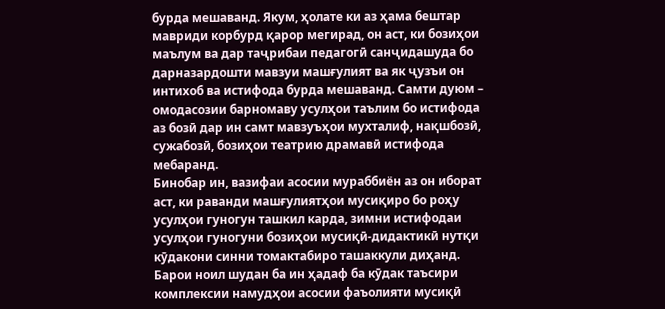бурда мешаванд. Якум, ҳолате ки аз ҳама бештар мавриди корбурд қарор мегирад, он аст, ки бозиҳои маълум ва дар таҷрибаи педагогӣ санҷидашуда бо дарназардошти мавзуи машғулият ва як ҷузъи он интихоб ва истифода бурда мешаванд. Самти дуюм – омодасозии барномаву усулҳои таълим бо истифода аз бозӣ дар ин самт мавзуъҳои мухталиф, нақшбозӣ, сужабозӣ, бозиҳои театрию драмавӣ истифода мебаранд.
Бинобар ин, вазифаи асосии мураббиён аз он иборат аст, ки раванди машғулиятҳои мусиқиро бо роҳу усулҳои гуногун ташкил карда, зимни истифодаи усулҳои гуногуни бозиҳои мусиқӣ-дидактикӣ нутқи кӯдакони синни томактабиро ташаккули диҳанд. Барои ноил шудан ба ин ҳадаф ба кӯдак таъсири комплексии намудҳои асосии фаъолияти мусиқӣ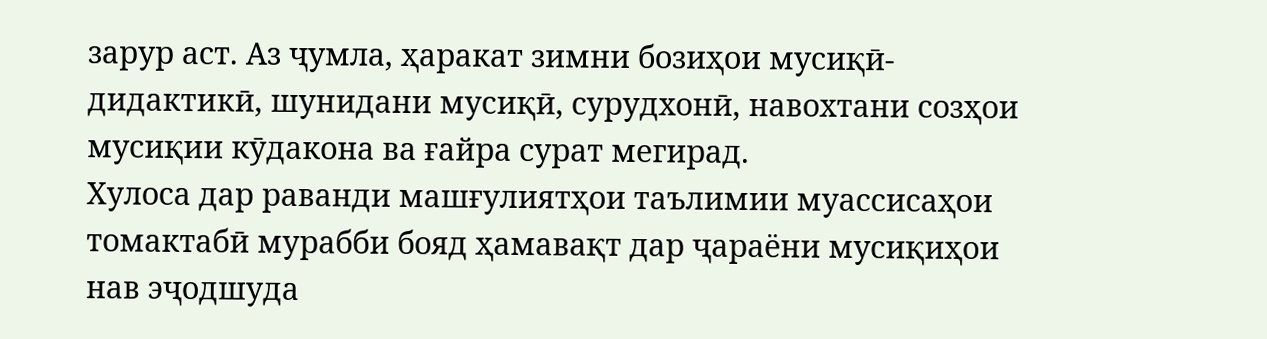зарур аст. Аз ҷумла, ҳаракат зимни бозиҳои мусиқӣ- дидактикӣ, шунидани мусиқӣ, сурудхонӣ, навохтани созҳои мусиқии кӯдакона ва ғайра сурат мегирад.
Хулоса дар раванди машғулиятҳои таълимии муассисаҳои томактабӣ мурабби бояд ҳамавақт дар ҷараёни мусиқиҳои нав эҷодшуда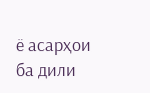ё асарҳои ба дили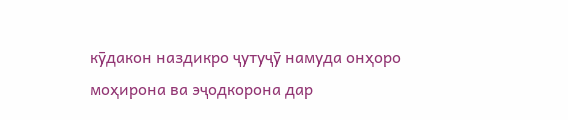кӯдакон наздикро ҷутуҷӯ намуда онҳоро моҳирона ва эҷодкорона дар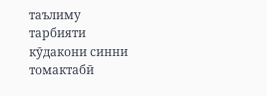таълиму тарбияти кӯдакони синни томактабӣ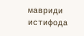мавриди истифода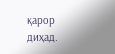қарор диҳад.